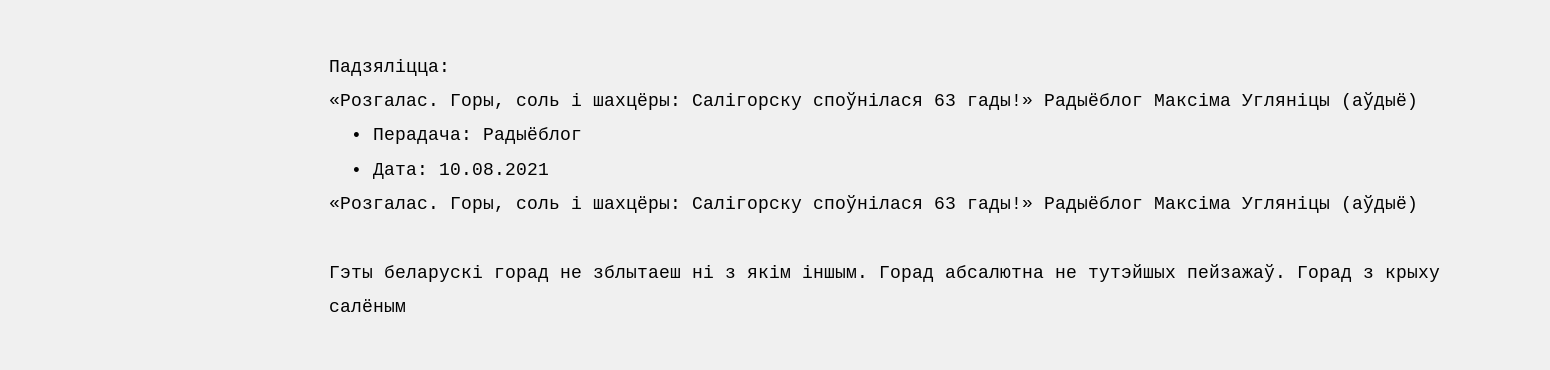Падзяліцца:
«Розгалас. Горы, соль і шахцёры: Салігорску споўнілася 63 гады!» Радыёблог Максіма Угляніцы (аўдыё)
  • Перадача: Радыёблог
  • Дата: 10.08.2021
«Розгалас. Горы, соль і шахцёры: Салігорску споўнілася 63 гады!» Радыёблог Максіма Угляніцы (аўдыё)

Гэты беларускі горад не зблытаеш ні з якім іншым. Горад абсалютна не тутэйшых пейзажаў. Горад з крыху салёным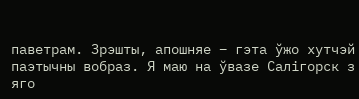паветрам. Зрэшты, апошняе – гэта ўжо хутчэй паэтычны вобраз. Я маю на ўвазе Салігорск з яго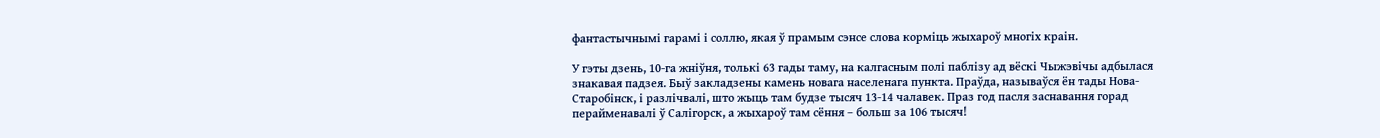фантастычнымі гарамі і соллю, якая ў прамым сэнсе слова корміць жыхароў многіх краін.

У гэты дзень, 10-га жніўня, толькі 63 гады таму, на калгасным полі паблізу ад вёскі Чыжэвічы адбылася знакавая падзея. Быў закладзены камень новага населенага пункта. Праўда, называўся ён тады Нова-Старобінск, і разлічвалі, што жыць там будзе тысяч 13-14 чалавек. Праз год пасля заснавання горад перайменавалі ў Салігорск, а жыхароў там сёння – больш за 106 тысяч!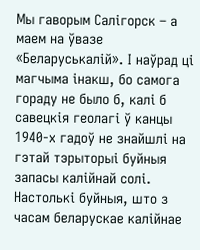Мы гаворым Салігорск – а маем на ўвазе «Беларуськалій». І наўрад ці магчыма інакш, бо самога гораду не было б, калі б савецкія геолагі ў канцы 1940-х гадоў не знайшлі на гэтай тэрыторыі буйныя запасы калійнай солі. Настолькі буйныя, што з часам беларускае калійнае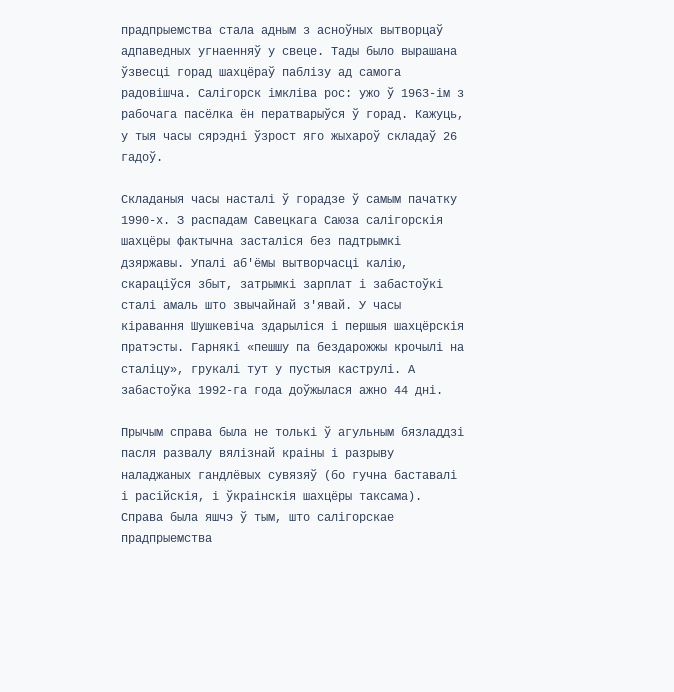прадпрыемства стала адным з асноўных вытворцаў адпаведных угнаенняў у свеце. Тады было вырашана ўзвесці горад шахцёраў паблізу ад самога радовішча. Салігорск імкліва рос: ужо ў 1963-ім з рабочага пасёлка ён ператварыўся ў горад. Кажуць, у тыя часы сярэдні ўзрост яго жыхароў складаў 26 гадоў.

Складаныя часы насталі ў горадзе ў самым пачатку 1990-х. З распадам Савецкага Саюза салігорскія шахцёры фактычна засталіся без падтрымкі дзяржавы. Упалі аб'ёмы вытворчасці калію, скараціўся збыт, затрымкі зарплат і забастоўкі сталі амаль што звычайнай з'явай. У часы кіравання Шушкевіча здарыліся і першыя шахцёрскія пратэсты. Гарнякі «пешшу па бездарожжы крочылі на сталіцу», грукалі тут у пустыя каструлі. А забастоўка 1992-га года доўжылася ажно 44 дні.

Прычым справа была не толькі ў агульным бязладдзі пасля развалу вялізнай краіны і разрыву наладжаных гандлёвых сувязяў (бо гучна баставалі і расійскія, і ўкраінскія шахцёры таксама). Справа была яшчэ ў тым, што салігорскае прадпрыемства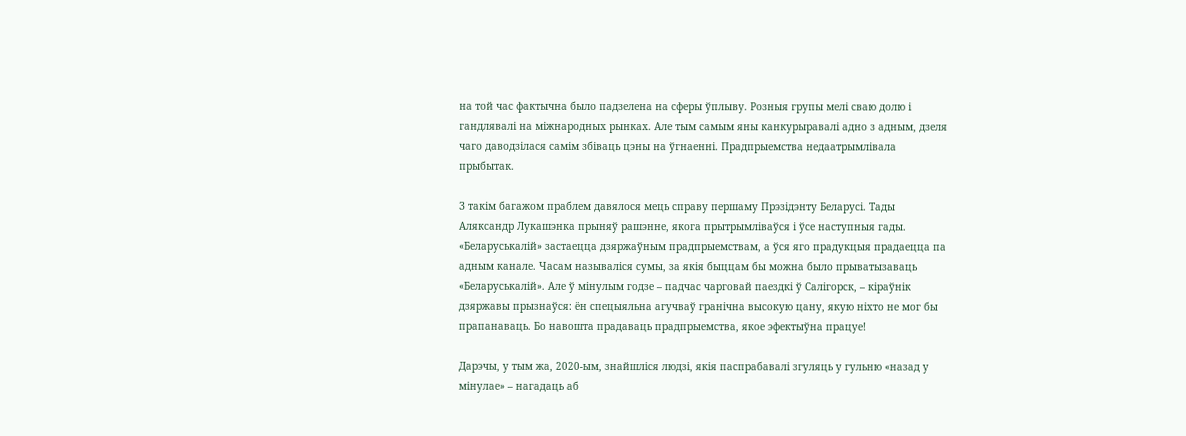на той час фактычна было падзелена на сферы ўплыву. Розныя групы мелі сваю долю і гандлявалі на міжнародных рынках. Але тым самым яны канкурыравалі адно з адным, дзеля чаго даводзілася самім збіваць цэны на ўгнаенні. Прадпрыемства недаатрымлівала прыбытак.

З такім багажом праблем давялося мець справу першаму Прэзідэнту Беларусі. Тады Аляксандр Лукашэнка прыняў рашэнне, якога прытрымліваўся і ўсе наступныя гады. «Беларуськалій» застаецца дзяржаўным прадпрыемствам, а ўся яго прадукцыя прадаецца па адным канале. Часам называліся сумы, за якія быццам бы можна было прыватызаваць «Беларуськалій». Але ў мінулым годзе – падчас чарговай паездкі ў Салігорск, – кіраўнік дзяржавы прызнаўся: ён спецыяльна агучваў гранічна высокую цану, якую ніхто не мог бы прапанаваць. Бо навошта прадаваць прадпрыемства, якое эфектыўна працуе!

Дарэчы, у тым жа, 2020-ым, знайшліся людзі, якія паспрабавалі згуляць у гульню «назад у мінулае» – нагадаць аб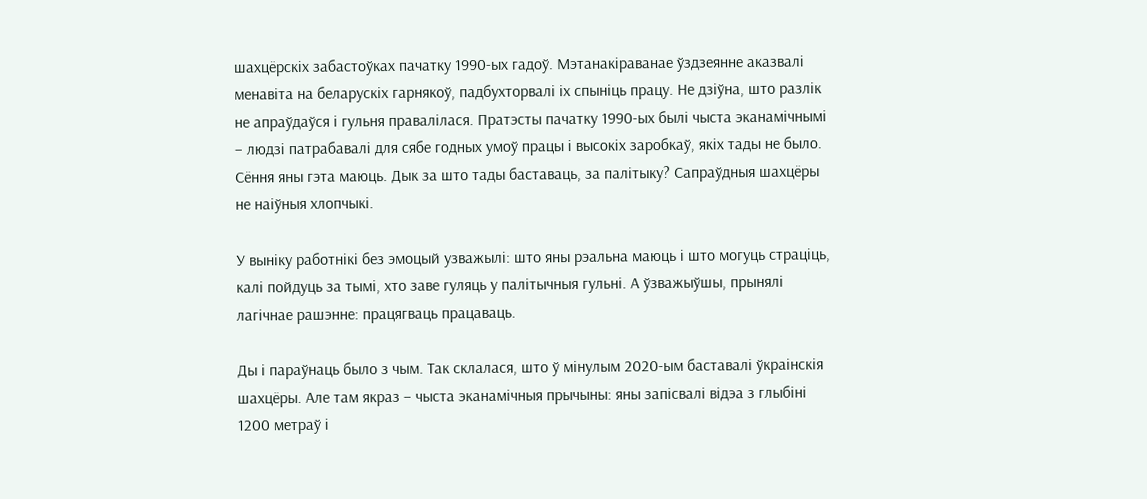шахцёрскіх забастоўках пачатку 1990-ых гадоў. Мэтанакіраванае ўздзеянне аказвалі менавіта на беларускіх гарнякоў, падбухторвалі іх спыніць працу. Не дзіўна, што разлік не апраўдаўся і гульня правалілася. Пратэсты пачатку 1990-ых былі чыста эканамічнымі – людзі патрабавалі для сябе годных умоў працы і высокіх заробкаў, якіх тады не было. Сёння яны гэта маюць. Дык за што тады баставаць, за палітыку? Сапраўдныя шахцёры не наіўныя хлопчыкі.

У выніку работнікі без эмоцый узважылі: што яны рэальна маюць і што могуць страціць, калі пойдуць за тымі, хто заве гуляць у палітычныя гульні. А ўзважыўшы, прынялі лагічнае рашэнне: працягваць працаваць.

Ды і параўнаць было з чым. Так склалася, што ў мінулым 2020-ым баставалі ўкраінскія шахцёры. Але там якраз – чыста эканамічныя прычыны: яны запісвалі відэа з глыбіні 1200 метраў і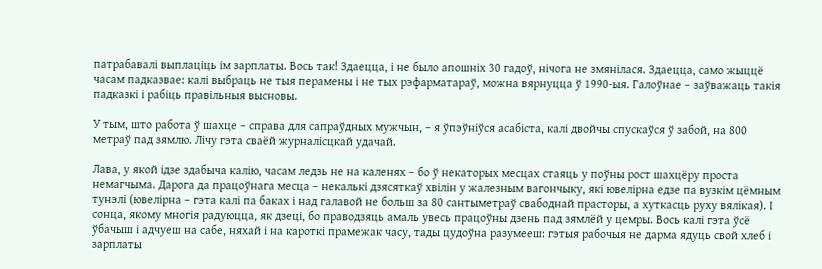патрабавалі выплаціць ім зарплаты. Вось так! Здаецца, і не было апошніх 30 гадоў, нічога не змянілася. Здаецца, само жыццё часам падказвае: калі выбраць не тыя перамены і не тых рэфарматараў, можна вярнуцца ў 1990-ыя. Галоўнае – заўважаць такія падказкі і рабіць правільныя высновы.

У тым, што работа ў шахце – справа для сапраўдных мужчын, – я ўпэўніўся асабіста, калі двойчы спускаўся ў забой, на 800 метраў пад зямлю. Лічу гэта сваёй журналісцкай удачай.

Лава, у якой ідзе здабыча калію, часам ледзь не на каленях – бо ў некаторых месцах стаяць у поўны рост шахцёру проста немагчыма. Дарога да працоўнага месца – некалькі дзясяткаў хвілін у жалезным вагончыку, які ювелірна едзе па вузкім цёмным тунэлі (ювелірна – гэта калі па баках і над галавой не больш за 80 сантыметраў свабоднай прасторы, а хуткасць руху вялікая). І сонца, якому многія радуюцца, як дзеці, бо праводзяць амаль увесь працоўны дзень пад зямлёй у цемры. Вось калі гэта ўсё ўбачыш і адчуеш на сабе, няхай і на кароткі прамежак часу, тады цудоўна разумееш: гэтыя рабочыя не дарма ядуць свой хлеб і зарплаты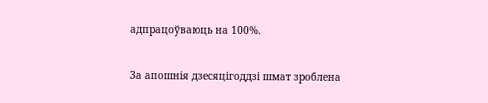адпрацоўваюць на 100%.

За апошнія дзесяцігоддзі шмат зроблена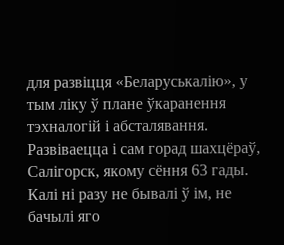для развіцця «Беларуськалію», у тым ліку ў плане ўкаранення тэхналогій і абсталявання. Развіваецца і сам горад шахцёраў, Салігорск, якому сёння 63 гады. Калі ні разу не бывалі ў ім, не бачылі яго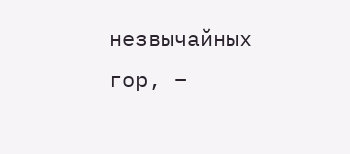незвычайных гор, –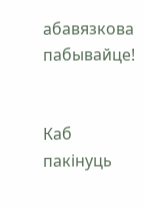абавязкова пабывайце!


Каб пакінуць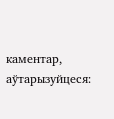каментар, аўтарызуйцеся: